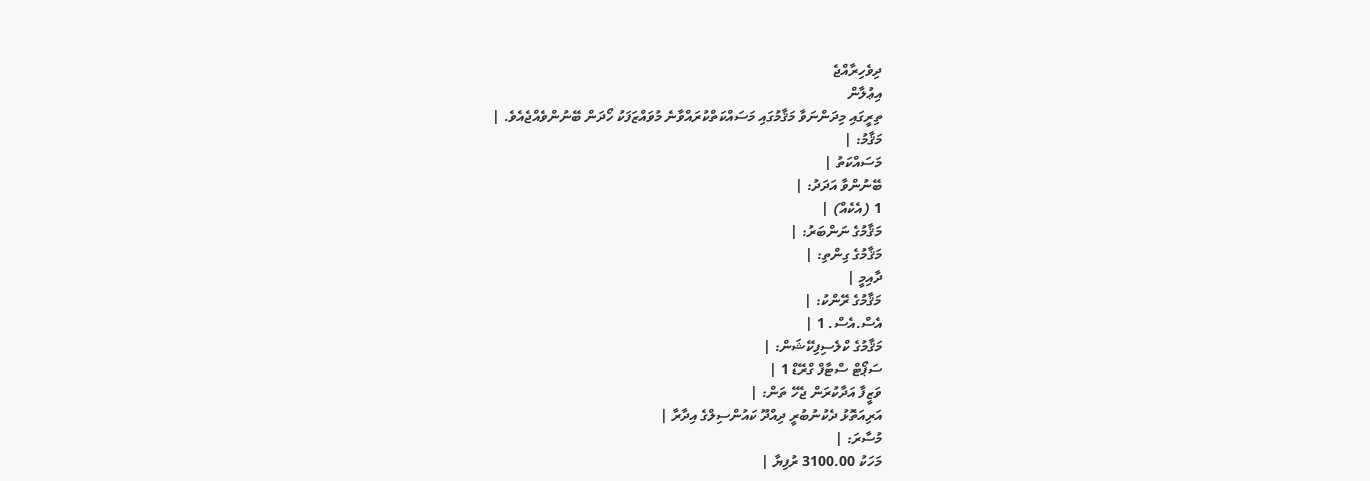ދިވެހިރާއްޖެ
އިޢުލާން
ތިރީގައި މިދަންނަވާ މަޤާމުގައި މަސައްކަތްކުރައްވާނެ މުވައްޒަފަކު ހޯދަން ބޭނުންވެއްޖެއެވެ. |
މަޤާމު: |
މަސައްކަތު |
ބޭނުންވާ އަދަދު: |
1 (އެކެއް) |
މަޤާމުގެ ނަންބަރު: |
މަޤާމުގެ ގިންތި: |
ދާއިމީ |
މަޤާމުގެ ރޭންކު: |
އެސް.އެސް. 1 |
މަޤާމުގެ ކްލެސިފިކޭޝަން: |
ސަޕޯޓް ސްޓާފް ގްރޭޑް 1 |
ވަޒީފާ އަދާކުރަން ޖެހޭ ތަން: |
އަރިއަތޮޅު ދެކުނުބުރީ ދިއްދޫ ކައުންސިލްގެ އިދާރާ |
މުސާރަ: |
މަހަކު 3100.00 ރުފިޔާ |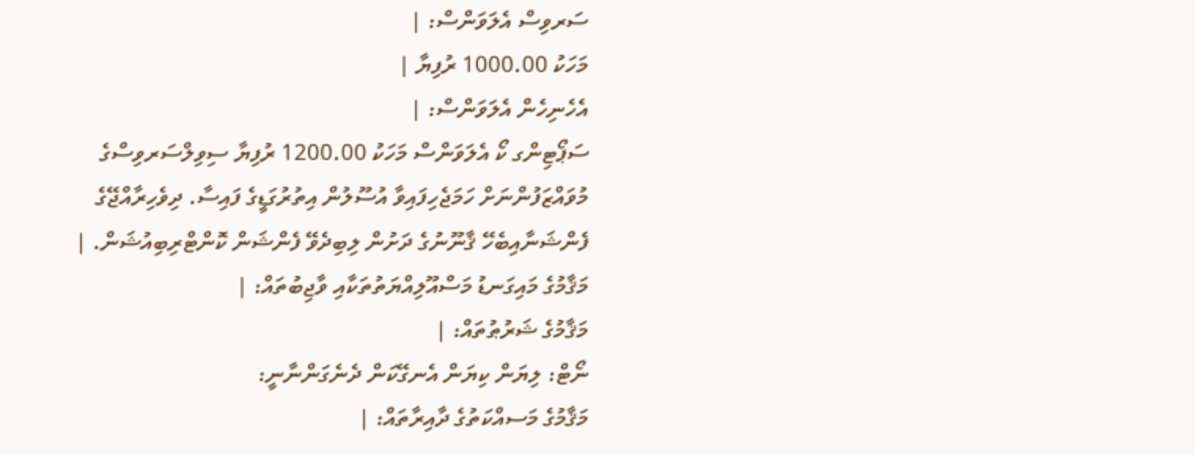ސަރވިސް އެލަވަންސް: |
މަހަކު 1000.00 ރުފިޔާ |
އެހެނިހެން އެލަވަންސް: |
ސަޕޯޓިންގ ކޯ އެލަވަންސް މަހަކު 1200.00 ރުފިޔާ ސިވިލްސަރވިސްގެ މުވައްޒަފުންނަށް ހަމަޖެހިފައިވާ އުސޫލުން އިތުރުގަޑީގެ ފައިސާ. ދިވެހިރާއްޖޭގެ ފެންޝަނާއިބެހޭ ޤާނޫނުގެ ދަށުން ލިބިދެވޭ ފެންޝަން ކޮންޓްރިބިއުޝަން. |
މަޤާމުގެ މައިގަނޑު މަސްއޫލިއްޔަތުތަކާއި ވާޖިބުތައް: |
މަޤާމުގެ ޝަރުޠުތައް: |
ނޯޓް: ލިޔަން ކިޔަން އެނގޭކަން ދެނެގަންނާނީ:
މަޤާމުގެ މަސއްކަތުގެ ދާއިރާތައް: |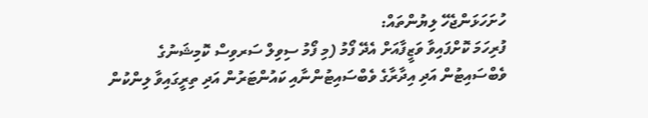ހުށަހަޅަންޖެހޭ ލިޔުންތައް:
ފުރިހަމަ ކޮށްފައިވާ ވަޒީފާއަށް އެދޭ ފޯމު (މި ފޯމު ސިވިލް ސަރވިސް ކޮމިޝަނުގެ ވެބްސައިޓުން އަދި އިދާރާގެ ވެބްސައިޓުންނާއި ކައުންޓަރުން އަދި ތިރީގައިވާ ލިންކުން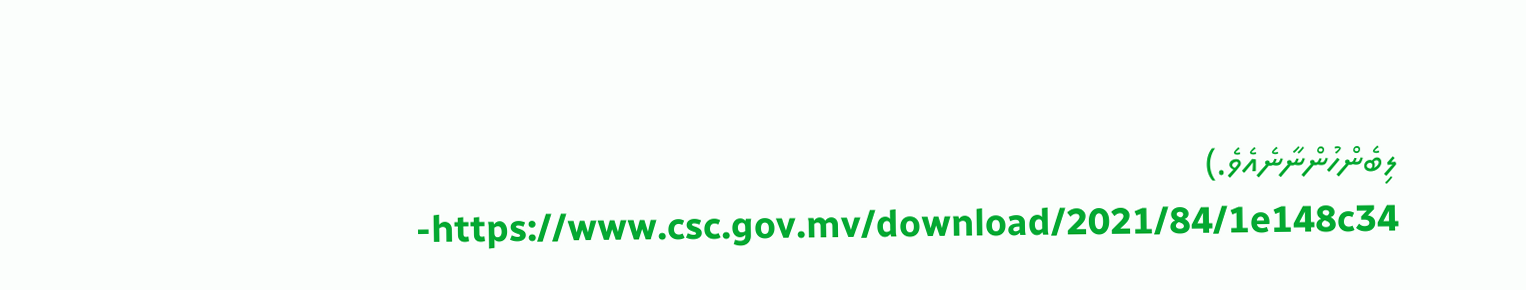ލިބެންހުންނާނެއެވެ.) https://www.csc.gov.mv/download/2021/84/1e148c34-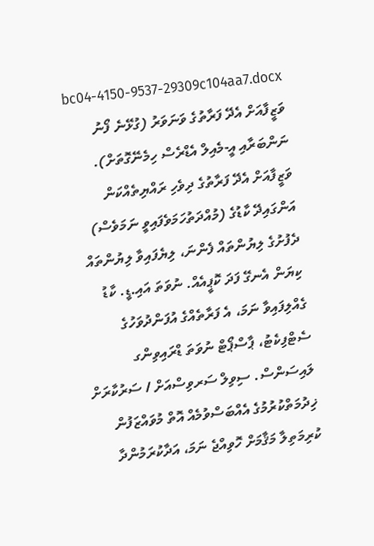bc04-4150-9537-29309c104aa7.docx ވަޒީފާއަށް އެދޭ ފަރާތުގެ ވަނަވަރު (ގުޅޭނެ ފޯނު ނަންބަރާއި އީ-މެއިލް އެޑްރެސް ހިމެނޭގޮތަށް). ވަޒީފާއަށް އެދޭ ފަރާތުގެ ދިވެހި ރައްޔިތެއްކަން އަންގައިދޭ ކާޑުގެ (މުއްދަތުހަމަވެފައިވީ ނަމަވެސް) ދެފުށުގެ ލިޔުންތައް ފެންނަ، ލިޔެފައިވާ ލިޔުންތައް ކިޔަން އެނގޭ ފަދަ ކޮޕީއެއް. ނުވަތަ އައި.ޑީ. ކާޑު ގެއްލިފައިވާ ނަމަ، އެ ފަރާތެއްގެ އުފަންދުވަހުގެ ސެޓްފިކެޓު، ޕާސްޕޯޓް ނުވަތަ ޑްރައިވިންގ ލައިސަންސް. ސިވިލް ސަރވިސްއަށް / ސަރުކާރަށް ޚިދުމަތްކުރުމުގެ އެއްބަސްވުމެއް އޮތް މުވައްޒަފުން ކުރިމަތިލާ މަޤާމަށް ހޮވިއްޖެ ނަމަ، އަދާކުރަމުންދާ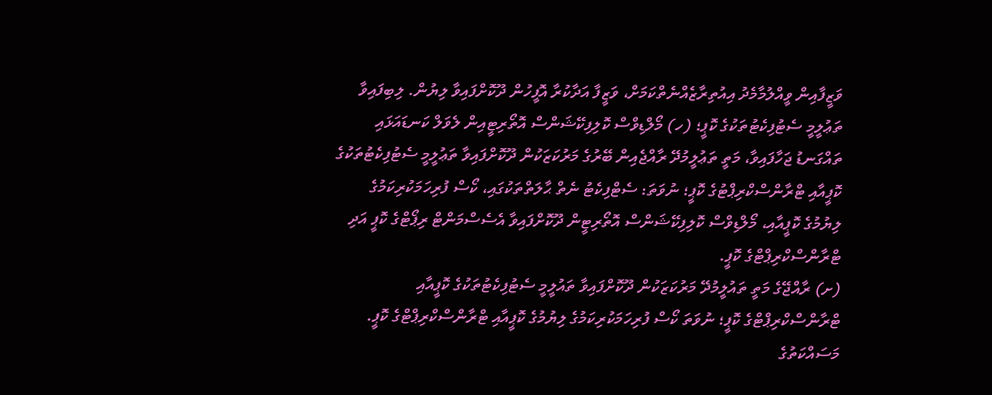ވަޒީފާއިން ވީއްލުމާމެދު އިއުތިރާޒެއްނެތްކަމަށް، ވަޒީފާ އަދާކުރާ އޮފީހުން ދޫކޮށްފައިވާ ލިޔުން. ލިބިފައިވާ ތަޢުލީމީ ސެޓުފިކެޓުތަކުގެ ކޮޕީ؛ (ހ) މޯލްޑިވްސް ކޮލިފިކޭޝަންސް އޮތޯރިޓީއިން ލެވަލް ކަނޑައަޅައި ތައްގަނޑު ޖަހާފައިވާ، މަތީ ތަޢުލީމުދޭ ރާއްޖެއިން ބޭރުގެ މަރުކަޒަކުން ދޫކޮށްފައިވާ ތަޢުލީމީ ސެޓުފިކެޓުތަކުގެ ކޮޕީއާއި ޓްރާންސްކްރިޕްޓުގެ ކޮޕީ؛ ނުވަތަ: ސެޓްފިކެޓު ނެތް ޙާލަތްތަކުގައި، ކޯސް ފުރިހަމަކުރިކަމުގެ ލިޔުމުގެ ކޮޕީއާއި، މޯލްޑިވްސް ކޮލިފިކޭޝަންސް އޮތޯރިޓީން ދޫކޮށްފައިވާ އެސެސްމަންޓް ރިޕޯޓްގެ ކޮޕީ އަދި ޓްރާންސްކްރިޕްޓްގެ ކޮޕީ.
(ށ) ރާއްޖޭގެ މަތީ ތައުލީމުދޭ މަރުކަޒަކުން ދޫކޮށްފައިވާ ތައުލީމީ ސެޓުފިކެޓުތަކުގެ ކޮޕީއާއި ޓްރާންސްކްރިޕްޓްގެ ކޮޕީ؛ ނުވަތަ ކޯސް ފުރިހަމަކުރިކަމުގެ ލިޔުމުގެ ކޮޕީއާއި ޓްރާންސްކްރިޕްޓްގެ ކޮޕީ.
މަސައްކަތުގެ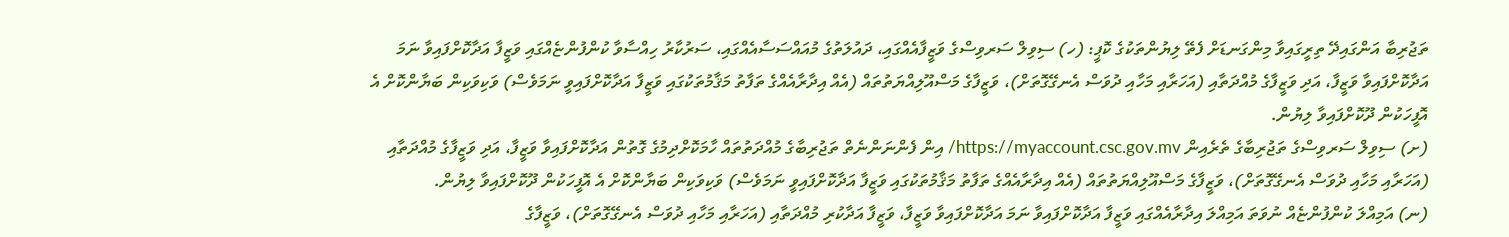ތަޖުރިބާ އަންގައިދޭ ތިރީގައިވާ މިންގަނޑަށް ފެތޭ ލިޔުންތަކުގެ ކޮޕީ: (ހ) ސިވިލް ސަރވިސްގެ ވަޒީފާއެއްގައި، ދައުލަތުގެ މުއައްސަސާއެއްގައި، ސަރުކާރު ހިއްސާވާ ކުންފުންޏެއްގައި ވަޒީފާ އަދާކޮށްފައިވާ ނަމަ އަދާކޮށްފައިވާ ވަޒީފާ، އަދި ވަޒީފާގެ މުއްދަތާއި (އަހަރާއި މަހާއި ދުވަސް އެނގޭގޮތަށް)، ވަޒީފާގެ މަސްއޫލިއްޔަތުތައް (އެއް އިދާރާއެއްގެ ތަފާތު މަޤާމުތަކުގައި ވަޒީފާ އަދާކޮށްފައިވީ ނަމަވެސް) ވަކިވަކިން ބަޔާންކޮށް އެ އޮފީހަކުން ދޫކޮށްފައިވާ ލިޔުން.
(ށ) ސިވިލް ސަރވިސްގެ ތަޖުރިބާގެ ތެރެއިން https://myaccount.csc.gov.mv/ އިން ފެންނަންނެތް ތަޖުރިބާގެ މުއްދަތުތައް ހާމަކޮށްދިމުގެ ގޮތުން އަދާކޮށްފައިވާ ވަޒީފާ، އަދި ވަޒީފާގެ މުއްދަތާއި (އަހަރާއި މަހާއި ދުވަސް އެނގޭގޮތަށް)، ވަޒީފާގެ މަސްއޫލިއްޔަތުތައް (އެއް އިދާރާއެއްގެ ތަފާތު މަޤާމުތަކުގައި ވަޒީފާ އަދާކޮށްފައިވީ ނަމަވެސް) ވަކިވަކިން ބަޔާންކޮށް އެ އޮފީހަކުން ދޫކޮށްފައިވާ ލިޔުން.
(ނ) އަމިއްލަ ކުންފުންޏެއް ނުވަތަ އަމިއްލަ އިދާރާއެއްގައި ވަޒީފާ އަދާކޮށްފައިވާ ނަމަ އަދާކޮށްފައިވާ ވަޒީފާ، ވަޒީފާ އަދާކުރި މުއްދަތާއި (އަހަރާއި މަހާއި ދުވަސް އެނގޭގޮތަށް)، ވަޒީފާގެ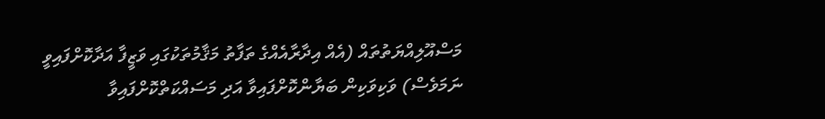މަސްއޫލިއްޔަތުތައް (އެއް އިދާރާއެއްގެ ތަފާތު މަޤާމުތަކުގައި ވަޒީފާ އަދާކޮށްފައިވީ ނަމަވެސް) ވަކިވަކިން ބަޔާންކޮށްފައިވާ އަދި މަސައްކަތްކޮށްފައިވާ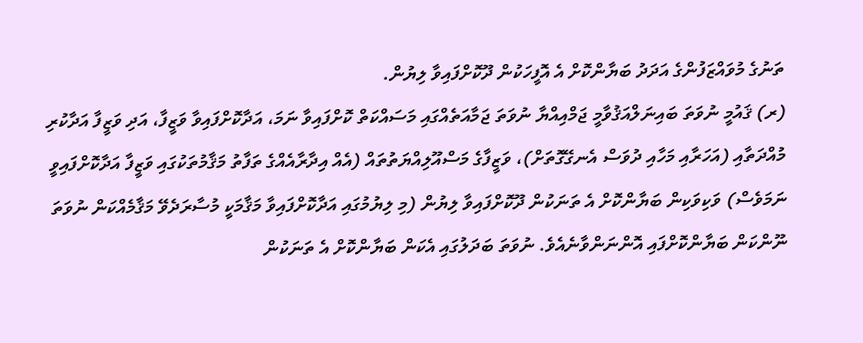ތަނުގެ މުވައްޒަފުންގެ އަދަދު ބަޔާންކޮށް އެ އޮފީހަކުން ދޫކޮށްފައިވާ ލިޔުން.
(ރ) ޤައުމީ ނުވަތަ ބައިނަލްއަޤުވާމީ ޖަމްއިއްޔާ ނުވަތަ ޖަމާއަތެއްގައި މަސައްކަތް ކޮށްފައިވާ ނަމަ، އަދާކޮށްފައިވާ ވަޒީފާ، އަދި ވަޒީފާ އަދާކުރި މުއްދަތާއި (އަހަރާއި މަހާއި ދުވަސް އެނގޭގޮތަށް)، ވަޒީފާގެ މަސްއޫލިއްޔަތުތައް (އެއް އިދާރާއެއްގެ ތަފާތު މަޤާމުތަކުގައި ވަޒީފާ އަދާކޮށްފައިވީ ނަމަވެސް) ވަކިވަކިން ބަޔާންކޮށް އެ ތަނަކުން ދޫކޮށްފައިވާ ލިޔުން (މި ލިޔުމުގައި އަދާކޮށްފައިވާ މަޤާމަކީ މުސާރަދެވޭ މަޤާމެއްކަން ނުވަތަ ނޫންކަން ބަޔާންކޮށްފައި އޮންނަންވާނެއެވެ. ނުވަތަ ބަދަލުގައި އެކަން ބަޔާންކޮށް އެ ތަނަކުން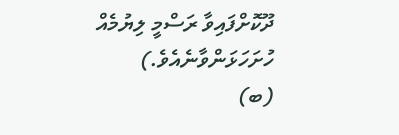ދޫކޮށްފައިވާ ރަސްމީ ލިޔުމެއް ހުށަހަޅަންވާނެއެވެ.)
(ބ)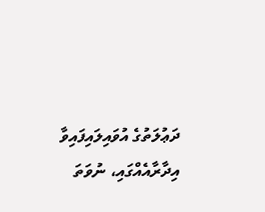ދަޢުލަތުގެ އުވައިލައިފައިވާ އިދާރާއެއްގައި، ނުވަތަ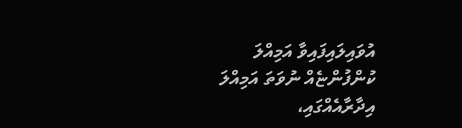އުވައިލައިފައިވާ އަމިއްލަ ކުންފުންޏެއް ނުވަތަ އަމިއްލަ އިދާރާއެއްގައި،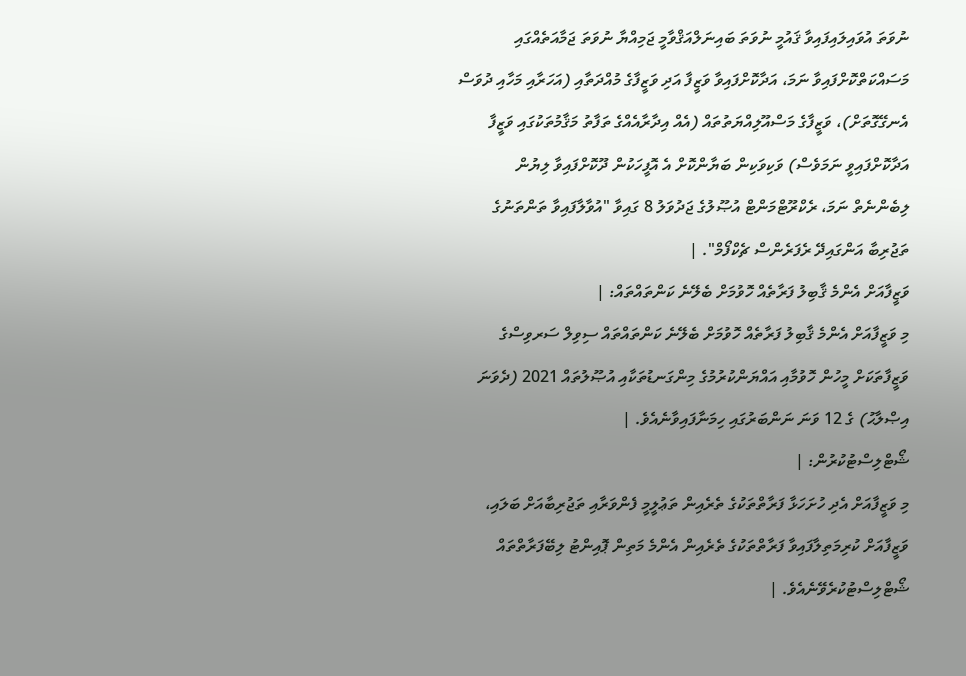ނުވަތަ އުވައިލައިފައިވާ ޤައުމީ ނުވަތަ ބައިނަލްއަޤްވާމީ ޖަމިއްޔާ ނުވަތަ ޖަމާއަތެއްގައި މަސައްކަތްކޮށްފައިވާ ނަމަ، އަދާކޮށްފައިވާ ވަޒީފާ އަދި ވަޒީފާގެ މުއްދަތާއި (އަހަރާއި މަހާއި ދުވަސް އެނގޭގޮތަށް)، ވަޒީފާގެ މަސްއޫލިއްޔަތުތައް (އެއް އިދާރާއެއްގެ ތަފާތު މަޤާމުތަކުގައި ވަޒީފާ އަދާކޮށްފައިވީ ނަމަވެސް) ވަކިވަކިން ބަޔާންކޮށް އެ އޮފީހަކުން ދޫކޮށްފައިވާ ލިޔުން ލިބެންނެތް ނަމަ، ރެކްރޫޓްމަންޓް އުޞޫލުގެ ޖަދުވަލު 8 ގައިވާ "އުވާލާފައިވާ ތަންތަނުގެ ތަޖުރިބާ އަންގައިދޭ ރެފަރެންސް ޗެކްފޯމް". |
ވަޒީފާއަށް އެންމެ ޤާބިލު ފަރާތެއް ހޮވުމަށް ބެލޭނެ ކަންތައްތައް: |
މި ވަޒީފާއަށް އެންމެ ޤާބިލު ފަރާތެއް ހޮވުމަށް ބެލޭނެ ކަންތައްތައް ސިވިލް ސަރވިސްގެ ވަޒީފާތަކަށް މީހުން ހޮވުމާއި އައްޔަންކުރުމުގެ މިންގަނޑުތަކާއި އުޞޫލުތައް 2021 (ދެވަނަ އިޞްލާޙު) ގެ 12 ވަނަ ނަންބަރުގައި ހިމަނާފައިވާނެއެވެ. |
ޝޯޓްލިސްޓުކުރުން: |
މި ވަޒީފާއަށް އެދި ހުށަހަޅާ ފަރާތްތަކުގެ ތެރެއިން ތަޢުލީމީ ފެންވަރާއި ތަޖުރިބާއަށް ބަލައި، ވަޒީފާއަށް ކުރިމަތިލާފައިވާ ފަރާތްތަކުގެ ތެރެއިން އެންމެ މަތިން ޕޮއިންޓު ލިބޭފަރާތްތައް ޝޯޓްލިސްޓުކުރެވޭނެއެވެ. |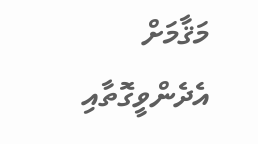މަޤާމަށް އެދެންވީގޮތާއި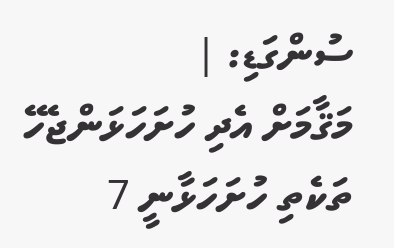ސުންގަޑި: |
މަޤާމަށް އެދި ހުށަހަޅަންޖެހޭ ތަކެތި ހުށަހަޅާނީ 7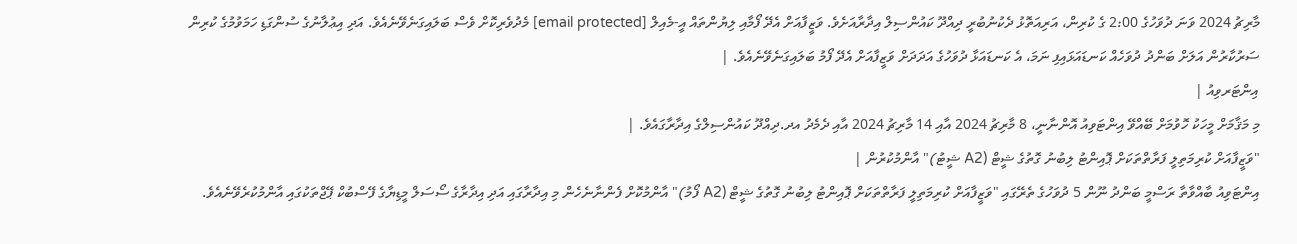މާރިޗު 2024 ވަނަ ދުވަހުގެ 2:00 ގެ ކުރިން، އަރިއަތޮޅު ދެކުނުބުރީ ދިއްދޫ ކައުންސިލް އިދާރާއަށެވެ. ވަޒީފާއަށް އެދޭ ފޯމާއި ލިޔުންތައް އީ-މެއިލް [email protected] މެދުވެރިކޮށް ވެސް ބަލައިގަނެވޭނެއެވެ. އަދި އިޢުލާނުގެ ސުންގަޑި ހަމަވުމުގެ ކުރިން ސަރުކާރުން އަލަށް ބަންދު ދުވަހެއް ކަނޑައަޅައިފި ނަމަ، އެ ކަނޑައަޅާ ދުވަހުގެ އަދަދަށް ވަޒީފާއަށް އެދޭ ފޯމު ބަލައިގަނެވޭނެއެވެ. |
އިންޓަރވިއު |
މި މަޤާމަށް މީހަކު ހޮވުމަށް ބޭއްވޭ އިންޓަވިއު އޮންނާނީ، 8 މާރިޗު 2024 އާއި 14 މާރިޗު 2024 އާއި ދެމެދު އދ.ދިއްދޫ ކައުންސިލްގެ އިދާރާގައެވެ. |
"ވަޒީފާއަށް ކުރިމަތިލީ ފަރާތްތަކަށް ޕޮއިންޓު ލިބުނު ގޮތުގެ ޝީޓް (A2 ޝީޓު)" އާންމުކުރުން |
އިންޓަވިއު ބާއްވާތާ ރަސްމީ ބަންދު ނޫން 5 ދުވަހުގެ ތެރޭގައި "ވަޒީފާއަށް ކުރިމަތިލީ ފަރާތްތަކަށް ޕޮއިންޓު ލިބުނު ގޮތުގެ ޝީޓް (A2 ފޯމު)" އާންމުކޮށް ފެންނާނެހެން މި އިދާރާގައި އަދި އިދާރާގެ ސޯސަލް މީޑިޔާގެ ފޭސްބުކް ޕޭޖްތަކުގައި އާންމުކުރެވޭނެއެވެ.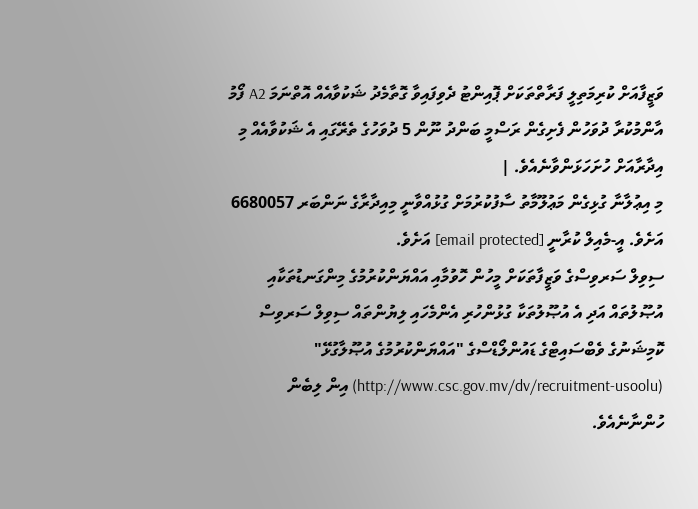ވަޒީފާއަށް ކުރިމަތިލީ ފަރާތްތަކަށް ޕޮއިންޓު ދެވިފައިވާ ގޮތާމެދު ޝަކުވާއެއް އޮތްނަމަ A2 ފޯމު އާންމުކުރާ ދުވަހުން ފެށިގެން ރަސްމީ ބަންދު ނޫން 5 ދުވަހުގެ ތެރޭގައި އެ ޝަކުވާއެއް މި އިދާރާއަށް ހުށަހަޅަންވާނެއެވެ. |
މި އިޢުލާނާ ގުޅިގެން މަޢުލޫމާތު ސާފުކުރުމަށް ގުޅުއްވާނީ މިއިދާރާގެ ނަންބަރ 6680057 އަށެވެ. އީ-މެއިލް ކުރާނީ [email protected] އަށެވެ.
ސިވިލް ސަރވިސްގެ ވަޒީފާތަކަށް މީހުން ހޮވުމާއި އައްޔަންކުރުމުގެ މިންގަނޑުތަކާއި އުޞޫލުތައް އަދި އެ އުޞޫލުތަކާ ގުޅުންހުރި އެންމެހައި ލިޔުންތައް ސިވިލް ސަރވިސް ކޮމިޝަނުގެ ވެބްސައިޓްގެ ޑައުންލޯޑްސްގެ "އައްޔަންކުރުމުގެ އުޞޫލާގުޅޭ" (http://www.csc.gov.mv/dv/recruitment-usoolu) އިން ލިބެން ހުންނާނެއެވެ.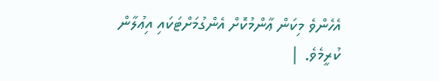އެހެންވެ މިކަން ޢާންމުކޮށް އެންގުމަށްޓަކައި އިޢުލާން ކުރީމެވެ. |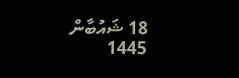18 ޝައުބާން 1445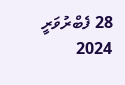28 ފެބްރުވަރީ 2024